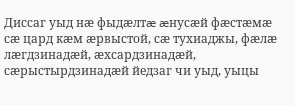Диссаг уыд нæ фыдæлтæ æнусæй фæстæмæ сæ цард кæм æрвыстой, сæ тухиаджы, фæлæ лæгдзинадæй, æхсардзинадæй, сæрыстырдзинадæй йедзаг чи уыд, уыцы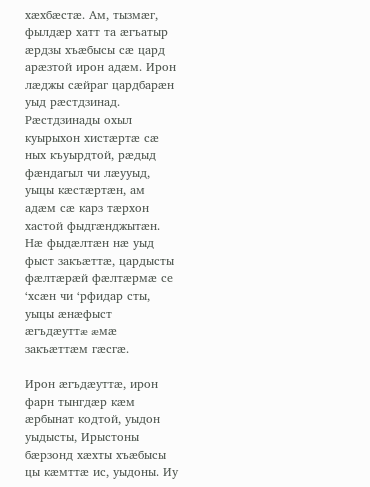хæхбæстæ. Ам, тызмæг, фылдæр хатт та æгъатыр æрдзы хъæбысы сæ цард арæзтой ирон адæм. Ирон лæджы сæйраг цардбарæн уыд рæстдзинад. Рæстдзинады охыл куырыхон хистæртæ сæ ных къуырдтой, рæдыд фæндагыл чи лæууыд, уыцы кæстæртæн, ам адæм сæ карз тæрхон хастой фыдгæнджытæн. Нæ фыдæлтæн нæ уыд фыст закъæттæ, цардысты фæлтæрæй фæлтæрмæ се ‘хсæн чи ‘рфидар сты, уыцы æнæфыст æгъдæуттæ æмæ закъæттæм гæсгæ.

Ирон æгъдæуттæ, ирон фарн тынгдæр кæм æрбынат кодтой, уыдон уыдысты, Ирыстоны бæрзонд хæхты хъæбысы цы кæмттæ ис, уыдоны. Иу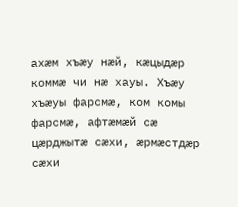ахæм хъæу нæй, кæцыдæр коммæ чи нæ хауы. Хъæу хъæуы фарсмæ, ком комы фарсмæ, афтæмæй сæ цæрджытæ сæхи, æрмæстдæр сæхи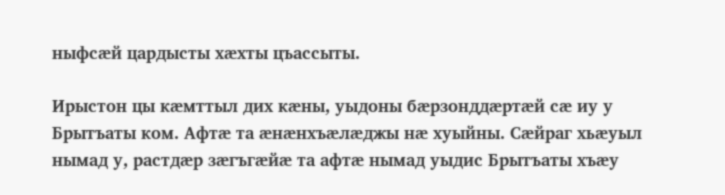ныфсæй цардысты хæхты цъассыты.

Ирыстон цы кæмттыл дих кæны, уыдоны бæрзонддæртæй сæ иу у Брытъаты ком. Афтæ та æнæнхъæлæджы нæ хуыйны. Сæйраг хьæуыл нымад у, растдæр зæгъгæйæ та афтæ нымад уыдис Брытъаты хъæу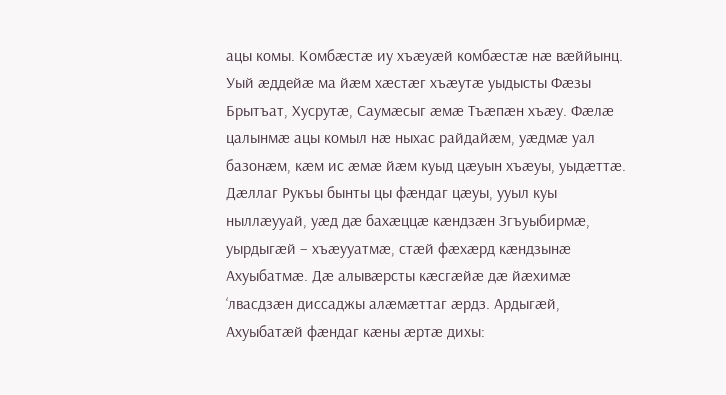ацы комы. Комбæстæ иу хъæуæй комбæстæ нæ вæййынц. Уый æддейæ ма йæм хæстæг хъæутæ уыдысты Фæзы Брытъат, Хусрутæ, Саумæсыг æмæ Тъæпæн хъæу. Фæлæ цалынмæ ацы комыл нæ ныхас райдайæм, уæдмæ уал базонæм, кæм ис æмæ йæм куыд цæуын хъæуы, уыдæттæ. Дæллаг Рукъы бынты цы фæндаг цæуы, ууыл куы ныллæууай, уæд дæ бахæццæ кæндзæн Згъуыбирмæ, уырдыгæй – хъæууатмæ, стæй фæхæрд кæндзынæ Ахуыбатмæ. Дæ алывæрсты кæсгæйæ дæ йæхимæ ‘лвасдзæн диссаджы алæмæттаг æрдз. Ардыгæй, Ахуыбатæй фæндаг кæны æртæ дихы: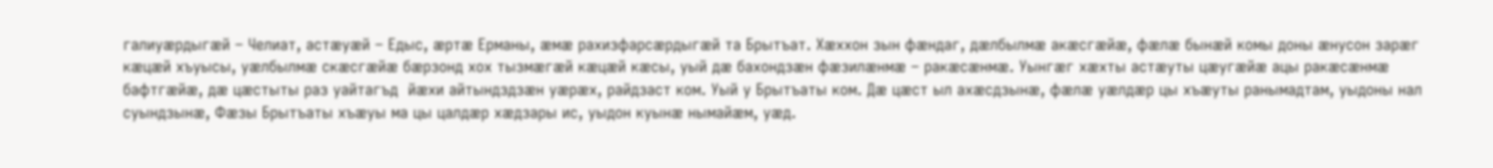галиуæрдыгæй – Челиат, астæуæй – Едыс, æртæ Ерманы, æмæ рахизфарсæрдыгæй та Брытъат. Хæххон зын фæндаг, дæлбылмæ акæсгæйæ, фæлæ бынæй комы доны æнусон зарæг кæцæй хъуысы, уæлбылмæ скæсгæйæ бæрзонд хох тызмæгæй кæцæй кæсы, уый дæ бахондзæн фæзилæнмæ – ракæсæнмæ. Уынгæг хæхты астæуты цæугæйæ ацы ракæсæнмæ бафтгæйæ, дæ цæстыты раз уайтагъд  йæхи айтындздзæн уæрæх, райдзаст ком. Уый у Брытъаты ком. Дæ цæст ыл ахæсдзынæ, фæлæ уæлдæр цы хъæуты ранымадтам, уыдоны нал суындзынæ, Фæзы Брытъаты хъæуы ма цы цалдæр хæдзары ис, уыдон куынæ нымайæм, уæд.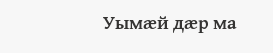Уымæй дæр ма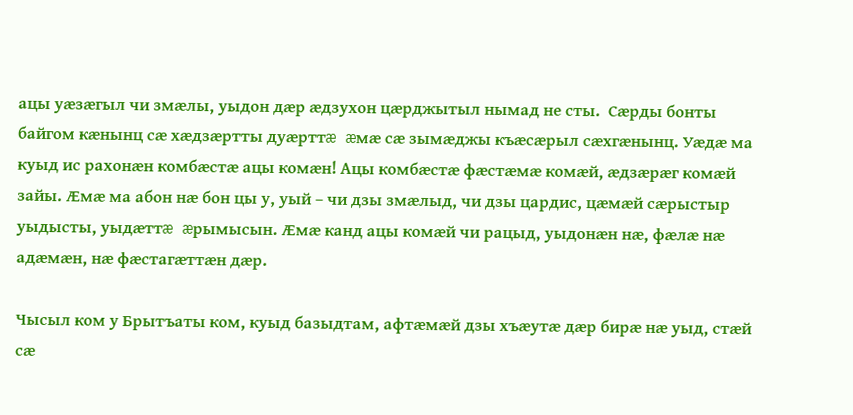ацы уæзæгыл чи змæлы, уыдон дæр æдзухон цæрджытыл нымад не сты.  Сæрды бонты байгом кæнынц сæ хæдзæртты дуæрттæ æмæ сæ зымæджы къæсæрыл сæхгæнынц. Уæдæ ма куыд ис рахонæн комбæстæ ацы комæн! Ацы комбæстæ фæстæмæ комæй, æдзæрæг комæй зайы. Æмæ ма абон нæ бон цы у, уый – чи дзы змæлыд, чи дзы цардис, цæмæй сæрыстыр уыдысты, уыдæттæ æрымысын. Æмæ канд ацы комæй чи рацыд, уыдонæн нæ, фæлæ нæ адæмæн, нæ фæстагæттæн дæр.

Чысыл ком у Брытъаты ком, куыд базыдтам, афтæмæй дзы хъæутæ дæр бирæ нæ уыд, стæй сæ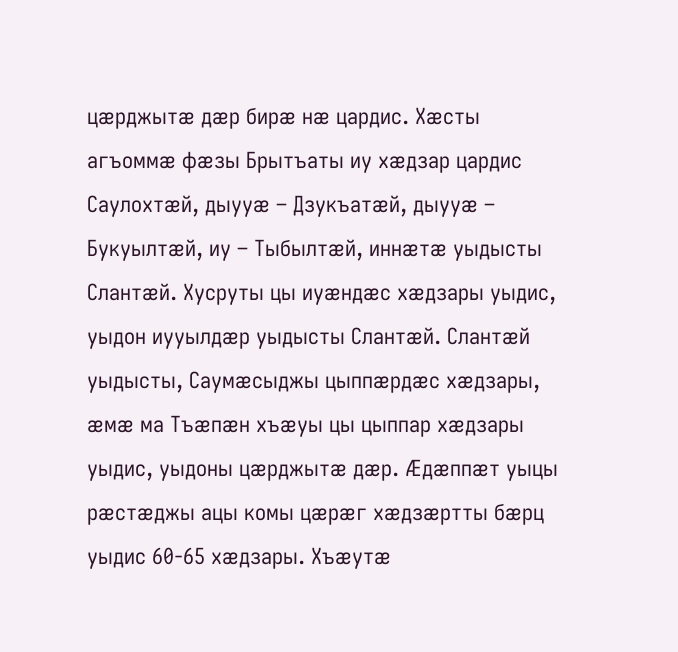цæрджытæ дæр бирæ нæ цардис. Хæсты агъоммæ фæзы Брытъаты иу хæдзар цардис Саулохтæй, дыууæ – Дзукъатæй, дыууæ – Букуылтæй, иу – Тыбылтæй, иннæтæ уыдысты Слантæй. Хусруты цы иуæндæс хæдзары уыдис, уыдон иууылдæр уыдысты Слантæй. Слантæй уыдысты, Саумæсыджы цыппæрдæс хæдзары, æмæ ма Тъæпæн хъæуы цы цыппар хæдзары уыдис, уыдоны цæрджытæ дæр. Æдæппæт уыцы рæстæджы ацы комы цæрæг хæдзæртты бæрц уыдис 60-65 хæдзары. Хъæутæ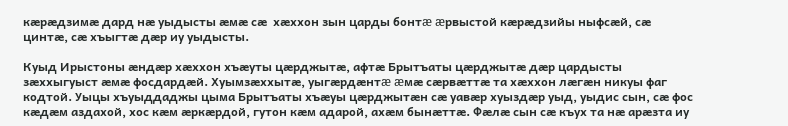кæрæдзимæ дард нæ уыдысты æмæ сæ  хæххон зын царды бонтæ æрвыстой кæрæдзийы ныфсæй, сæ цинтæ, сæ хъыгтæ дæр иу уыдысты.

Куыд Ирыстоны æндæр хæххон хъæуты цæрджытæ, афтæ Брытъаты цæрджытæ дæр цардысты зæххыгуыст æмæ фосдардæй. Хуымзæххытæ, уыгæрдæнтæ æмæ сæрвæттæ та хæххон лæгæн никуы фаг кодтой. Уыцы хъуыддаджы цыма Брытъаты хъæуы цæрджытæн сæ уавæр хуыздæр уыд, уыдис сын, сæ фос кæдæм аздахой, хос кæм æркæрдой, гутон кæм адарой, ахæм бынæттæ. Фæлæ сын сæ къух та нæ арæзта иу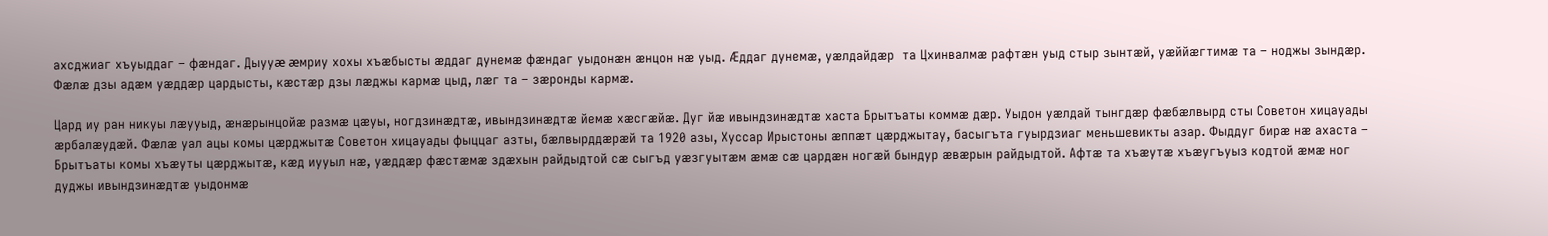ахсджиаг хъуыддаг – фæндаг. Дыууæ æмриу хохы хъæбысты æддаг дунемæ фæндаг уыдонæн æнцон нæ уыд. Æддаг дунемæ, уæлдайдæр  та Цхинвалмæ рафтæн уыд стыр зынтæй, уæййæгтимæ та – ноджы зындæр. Фæлæ дзы адæм уæддæр цардысты, кæстæр дзы лæджы кармæ цыд, лæг та – зæронды кармæ.

Цард иу ран никуы лæууыд, æнæрынцойæ размæ цæуы, ногдзинæдтæ, ивындзинæдтæ йемæ хæсгæйæ. Дуг йæ ивындзинæдтæ хаста Брытъаты коммæ дæр. Уыдон уæлдай тынгдæр фæбæлвырд сты Советон хицауады æрбалæудæй. Фæлæ уал ацы комы цæрджытæ Советон хицауады фыццаг азты, бæлвырддæрæй та 1920 азы, Хуссар Ирыстоны æппæт цæрджытау, басыгъта гуырдзиаг меньшевикты азар. Фыддуг бирæ нæ ахаста – Брытъаты комы хъæуты цæрджытæ, кæд иууыл нæ, уæддæр фæстæмæ здæхын райдыдтой сæ сыгъд уæзгуытæм æмæ сæ цардæн ногæй бындур æвæрын райдыдтой. Афтæ та хъæутæ хъæугъуыз кодтой æмæ ног дуджы ивындзинæдтæ уыдонмæ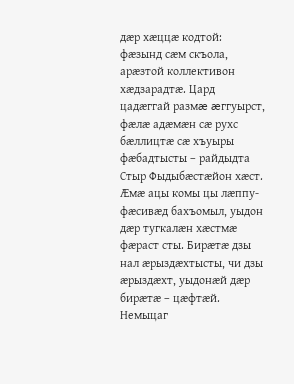дæр хæццæ кодтой: фæзынд сæм скъола, арæзтой коллективон хæдзарадтæ. Цард цадæггай размæ æггуырст, фæлæ адæмæн сæ рухс бæллицтæ сæ хъуыры фæбадтысты – райдыдта Стыр Фыдыбæстæйон хæст. Æмæ ацы комы цы лæппу-фæсивæд бахъомыл, уыдон дæр тугкалæн хæстмæ фæраст сты. Бирæтæ дзы нал æрыздæхтысты, чи дзы æрыздæхт, уыдонæй дæр бирæтæ – цæфтæй. Немыцаг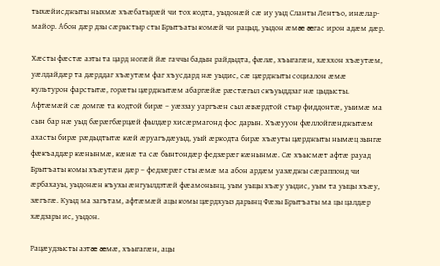тыхæйисджыты ныхмæ хъæбатырæй чи тох кодта, уыдонæй сæ иу уыд Сланты Лентъо, инæлар-майор. Абон дæр дзы сæрыстыр сты Брытъаты комæй чи рацыд, уыдон æмæ æгас ирон адæм дæр.

Хæсты фæстæ азты та цард ногæй йæ гаччы бадын райдыдта, фæлæ, хъыгагæн, хæххон хъæутæм, уæлдайдæр та дæрддаг хъæутæм фаг хъусдард нæ уыдис, сæ цæрджыты социалон æмæ культурон фарстытæ, горæты цæрджытæм абаргæйæ рæстæгыл скъуыддзаг нæ цыдысты. Афтæмæй сæ домгæ та кодтой бирæ – уæззау уаргъæн сыл æвæрдтой стыр фиддонтæ, уыимæ ма сын бар нæ уыд бæрæгбæрцæй фылдæр хисæрмагонд фос дарын. Хъæууон фæллойгæнджытæм ахасты бирæ рæдыдтытæ кæй æруагъдæуыд, уый æркодта бирæ хъæуты цæрджыты нымæц зынгæ фæкъаддæр кæнынмæ, кæнæ та сæ бынтондæр федзæрæг кæнынмæ. Сæ хъысмæт афтæ рауад Брытъаты комы хъæутæн дæр – федзæрæг сты æмæ ма абон ардæм уазæджы сæраппонд чи æрбахауы, уыдонæн къухы æнгуылдзтæй фæамонынц, уым уыцы хъæу уыдис, уым та уыцы хъæу, зæгъгæ. Куыд ма загътам, афтæмæй ацы комы цæрдхуыз дарынц Фæзы Брытъаты ма цы цалдæр хæдзары ис, уыдон.

Рацæудзысты азтæ æмæ, хъыгагæн, ацы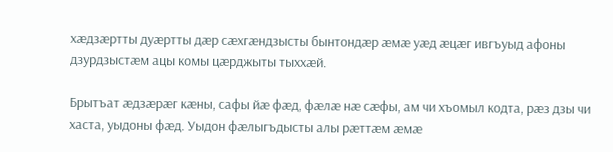хæдзæртты дуæртты дæр сæхгæндзысты бынтондæр æмæ уæд æцæг ивгъуыд афоны дзурдзыстæм ацы комы цæрджыты тыххæй.

Брытъат æдзæрæг кæны, сафы йæ фæд, фæлæ нæ сæфы, ам чи хъомыл кодта, рæз дзы чи хаста, уыдоны фæд. Уыдон фæлыгъдысты алы рæттæм æмæ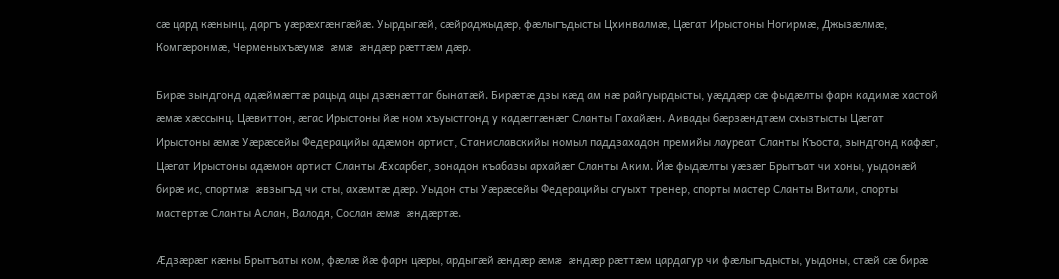сæ цард кæнынц, даргъ уæрæхгæнгæйæ. Уырдыгæй, сæйраджыдæр, фæлыгъдысты Цхинвалмæ, Цæгат Ирыстоны Ногирмæ, Джызæлмæ, Комгæронмæ, Черменыхъæумæ æмæ æндæр рæттæм дæр.

Бирæ зындгонд адæймæгтæ рацыд ацы дзæнæттаг бынатæй. Бирæтæ дзы кæд ам нæ райгуырдысты, уæддæр сæ фыдæлты фарн кадимæ хастой æмæ хæссынц. Цæвиттон, æгас Ирыстоны йæ ном хъуыстгонд у кадæггæнæг Сланты Гахайæн. Аивады бæрзæндтæм схызтысты Цæгат Ирыстоны æмæ Уæрæсейы Федерацийы адæмон артист, Станиславскийы номыл паддзахадон премийы лауреат Сланты Къоста, зындгонд кафæг, Цæгат Ирыстоны адæмон артист Сланты Æхсарбег, зонадон къабазы архайæг Сланты Аким. Йæ фыдæлты уæзæг Брытъат чи хоны, уыдонæй бирæ ис, спортмæ æвзыгъд чи сты, ахæмтæ дæр. Уыдон сты Уæрæсейы Федерацийы сгуыхт тренер, спорты мастер Сланты Витали, спорты мастертæ Сланты Аслан, Валодя, Сослан æмæ æндæртæ.

Æдзæрæг кæны Брытъаты ком, фæлæ йæ фарн цæры, ардыгæй æндæр æмæ æндæр рæттæм цардагур чи фæлыгъдысты, уыдоны, стæй сæ бирæ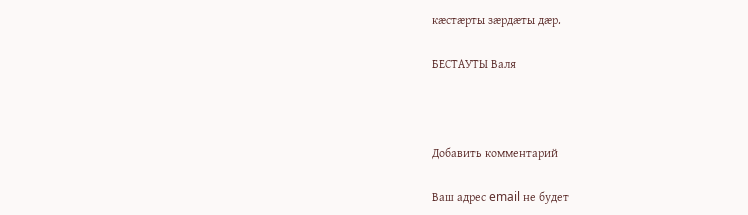кæстæрты зæрдæты дæр.

БЕСТАУТЫ Валя



Добавить комментарий

Ваш адрес email не будет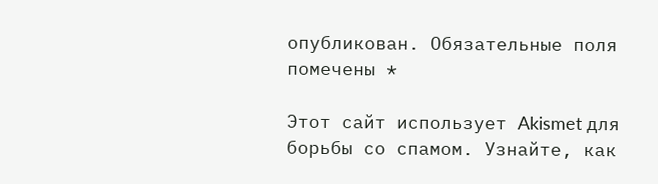опубликован. Обязательные поля помечены *

Этот сайт использует Akismet для борьбы со спамом. Узнайте, как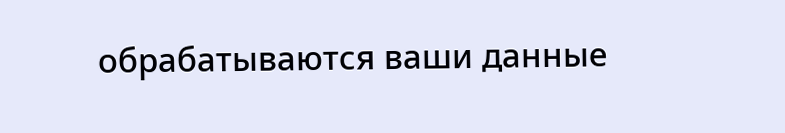обрабатываются ваши данные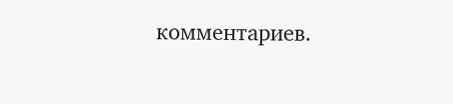комментариев.